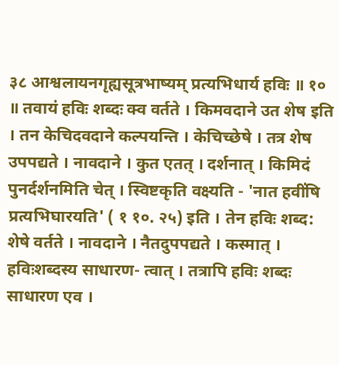३८ आश्वलायनगृह्यसूत्रभाष्यम् प्रत्यभिधार्य हविः ॥ १० ॥ तवायं हविः शब्दः क्व वर्तते । किमवदाने उत शेष इति । तन केचिदवदाने कल्पयन्ति । केचिच्छेषे । तत्र शेष उपपद्यते । नावदाने । कुत एतत् । दर्शनात् । किमिदं पुनर्दर्शनमिति चेत् । स्विष्टकृति वक्ष्यति - 'नात हवींषि प्रत्यभिघारयति' ( १ १०. २५) इति । तेन हविः शब्द: शेषे वर्तते । नावदाने । नैतदुपपद्यते । कस्मात् । हविःशब्दस्य साधारण- त्वात् । तत्रापि हविः शब्दः साधारण एव ।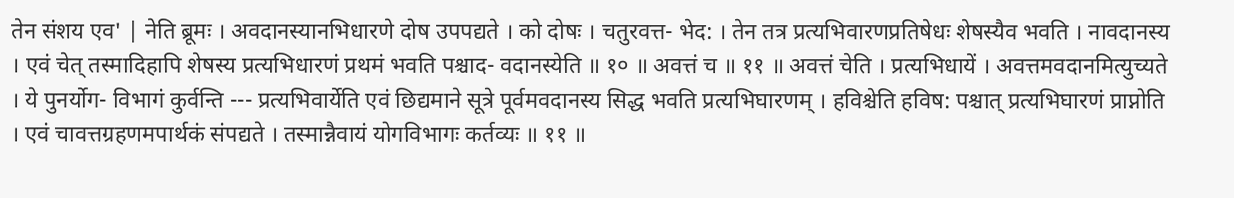तेन संशय एव' | नेति ब्रूमः । अवदानस्यानभिधारणे दोष उपपद्यते । को दोषः । चतुरवत्त- भेद: । तेन तत्र प्रत्यभिवारणप्रतिषेधः शेषस्यैव भवति । नावदानस्य । एवं चेत् तस्मादिहापि शेषस्य प्रत्यभिधारणं प्रथमं भवति पश्चाद- वदानस्येति ॥ १० ॥ अवत्तं च ॥ ११ ॥ अवत्तं चेति । प्रत्यभिधायें । अवत्तमवदानमित्युच्यते । ये पुनर्योग- विभागं कुर्वन्ति --- प्रत्यभिवार्येति एवं छिद्यमाने सूत्रे पूर्वमवदानस्य सिद्ध भवति प्रत्यभिघारणम् । हविश्चेति हविष: पश्चात् प्रत्यभिघारणं प्राप्नोति । एवं चावत्तग्रहणमपार्थकं संपद्यते । तस्मान्नैवायं योगविभागः कर्तव्यः ॥ ११ ॥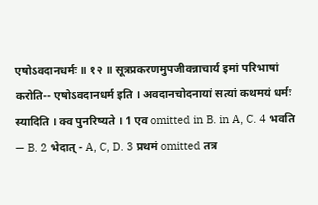एषोऽवदानधर्मः ॥ १२ ॥ सूत्रप्रकरणमुपजीवन्नाचार्य इमां परिभाषां करोति-- एषोऽवदानधर्म इति । अवदानचोदनायां सत्यां कथमयं धर्मः स्यादिति । क्व पुनरिष्यते । 1 एव omitted in B. in A, C. 4 भवति — B. 2 भेदात् - A, C, D. 3 प्रथमं omitted तत्र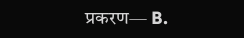प्रकरण— B.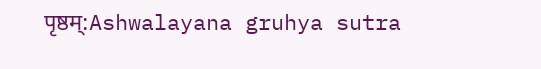पृष्ठम्:Ashwalayana gruhya sutra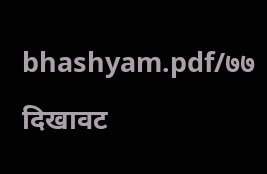bhashyam.pdf/७७
दिखावट